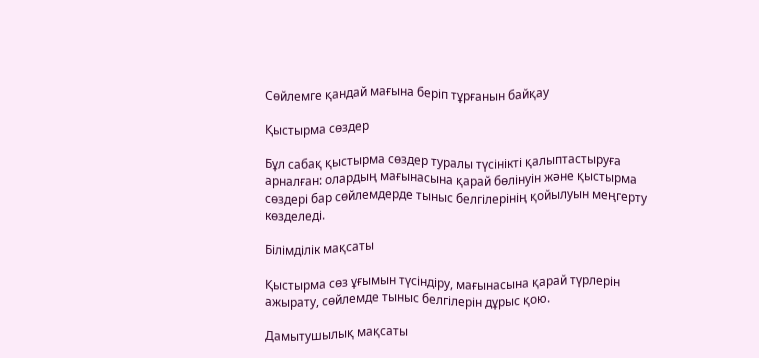Сөйлемге қандай мағына беріп тұрғанын байқау

Қыстырма сөздер

Бұл сабақ қыстырма сөздер туралы түсінікті қалыптастыруға арналған: олардың мағынасына қарай бөлінуін және қыстырма сөздері бар сөйлемдерде тыныс белгілерінің қойылуын меңгерту көзделеді.

Білімділік мақсаты

Қыстырма сөз ұғымын түсіндіру, мағынасына қарай түрлерін ажырату, сөйлемде тыныс белгілерін дұрыс қою.

Дамытушылық мақсаты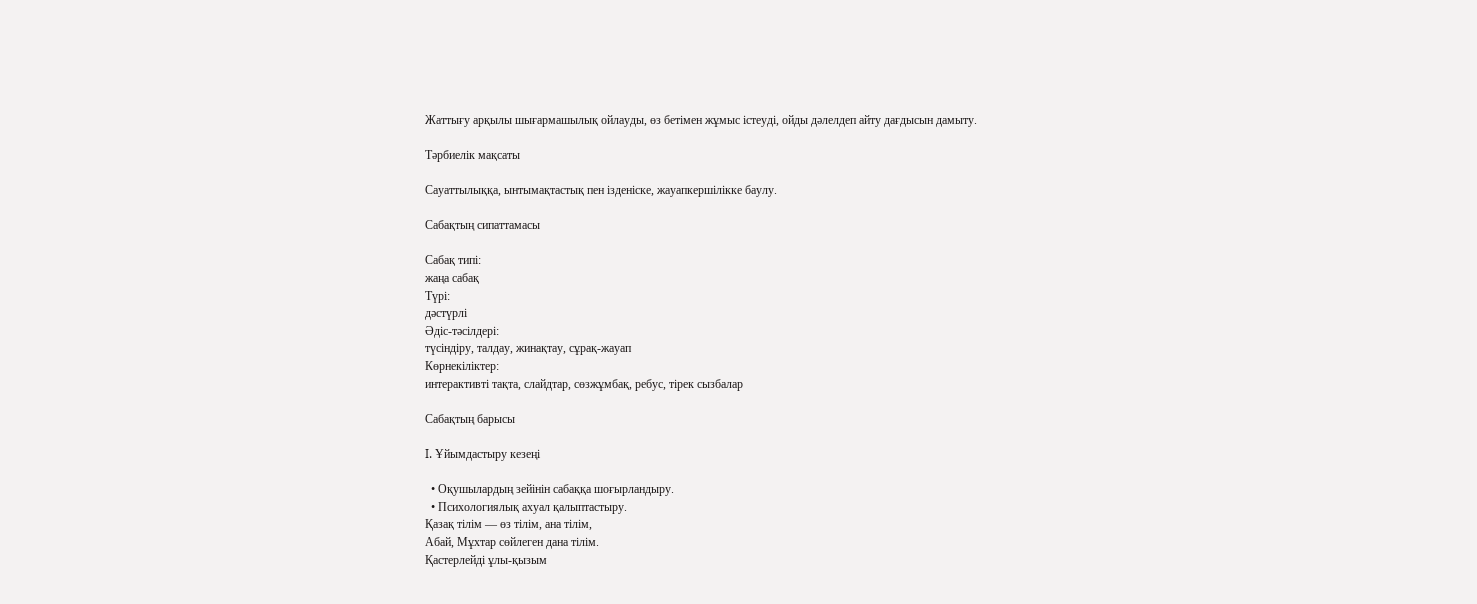Жаттығу арқылы шығармашылық ойлауды, өз бетімен жұмыс істеуді, ойды дәлелдеп айту дағдысын дамыту.

Тәрбиелік мақсаты

Сауаттылыққа, ынтымақтастық пен ізденіске, жауапкершілікке баулу.

Сабақтың сипаттамасы

Сабақ типі:
жаңа сабақ
Түрі:
дәстүрлі
Әдіс-тәсілдері:
түсіндіру, талдау, жинақтау, сұрақ-жауап
Көрнекіліктер:
интерактивті тақта, слайдтар, сөзжұмбақ, ребус, тірек сызбалар

Сабақтың барысы

I. Ұйымдастыру кезеңі

  • Оқушылардың зейінін сабаққа шоғырландыру.
  • Психологиялық ахуал қалыптастыру.
Қазақ тілім — өз тілім, ана тілім,
Абай, Мұхтар сөйлеген дана тілім.
Қастерлейді ұлы-қызым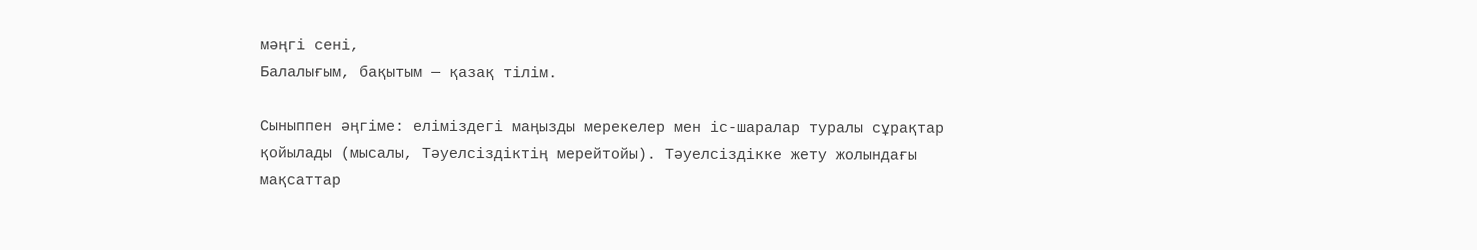мәңгі сені,
Балалығым, бақытым — қазақ тілім.

Сыныппен әңгіме: еліміздегі маңызды мерекелер мен іс-шаралар туралы сұрақтар қойылады (мысалы, Тәуелсіздіктің мерейтойы). Тәуелсіздікке жету жолындағы мақсаттар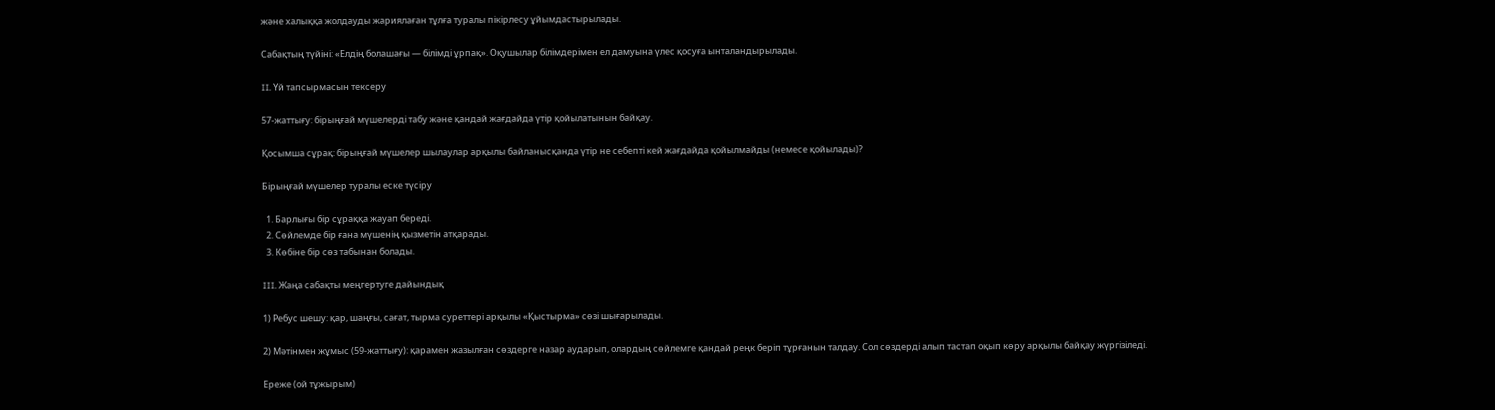және халыққа жолдауды жариялаған тұлға туралы пікірлесу ұйымдастырылады.

Сабақтың түйіні: «Елдің болашағы — білімді ұрпақ». Оқушылар білімдерімен ел дамуына үлес қосуға ынталандырылады.

II. Үй тапсырмасын тексеру

57-жаттығу: бірыңғай мүшелерді табу және қандай жағдайда үтір қойылатынын байқау.

Қосымша сұрақ: бірыңғай мүшелер шылаулар арқылы байланысқанда үтір не себепті кей жағдайда қойылмайды (немесе қойылады)?

Бірыңғай мүшелер туралы еске түсіру

  1. Барлығы бір сұраққа жауап береді.
  2. Сөйлемде бір ғана мүшенің қызметін атқарады.
  3. Көбіне бір сөз табынан болады.

III. Жаңа сабақты меңгертуге дайындық

1) Ребус шешу: қар, шаңғы, сағат, тырма суреттері арқылы «Қыстырма» сөзі шығарылады.

2) Мәтінмен жұмыс (59-жаттығу): қарамен жазылған сөздерге назар аударып, олардың сөйлемге қандай реңк беріп тұрғанын талдау. Сол сөздерді алып тастап оқып көру арқылы байқау жүргізіледі.

Ереже (ой тұжырым)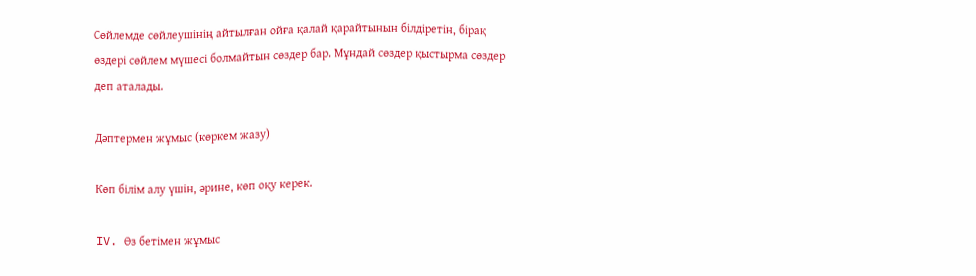Сөйлемде сөйлеушінің айтылған ойға қалай қарайтынын білдіретін, бірақ өздері сөйлем мүшесі болмайтын сөздер бар. Мұндай сөздер қыстырма сөздер деп аталады.

Дәптермен жұмыс (көркем жазу)

Көп білім алу үшін, әрине, көп оқу керек.

IV. Өз бетімен жұмыс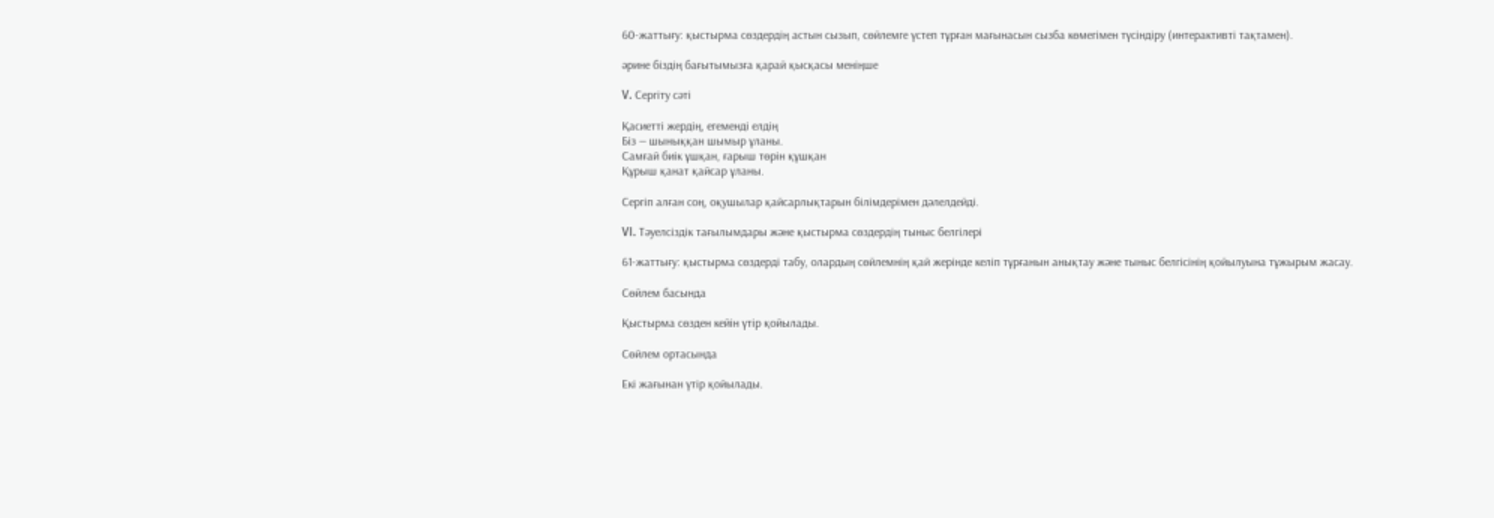60-жаттығу: қыстырма сөздердің астын сызып, сөйлемге үстеп тұрған мағынасын сызба көмегімен түсіндіру (интерактивті тақтамен).

әрине біздің бағытымызға қарай қысқасы меніңше

V. Сергіту сәті

Қасиетті жердің, егеменді елдің
Біз — шыныққан шымыр ұланы.
Самғай биік ұшқан, ғарыш төрін құшқан
Құрыш қанат қайсар ұланы.

Сергіп алған соң, оқушылар қайсарлықтарын білімдерімен дәлелдейді.

VI. Тәуелсіздік тағылымдары және қыстырма сөздердің тыныс белгілері

61-жаттығу: қыстырма сөздерді табу, олардың сөйлемнің қай жерінде келіп тұрғанын анықтау және тыныс белгісінің қойылуына тұжырым жасау.

Сөйлем басында

Қыстырма сөзден кейін үтір қойылады.

Сөйлем ортасында

Екі жағынан үтір қойылады.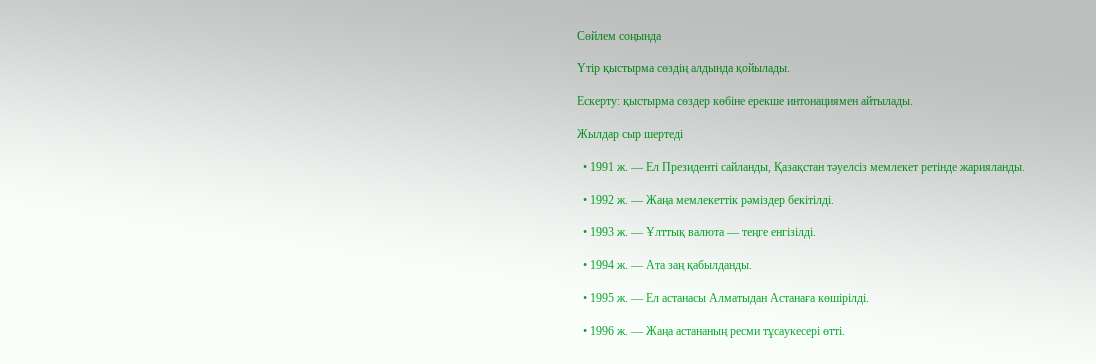Сөйлем соңында

Үтір қыстырма сөздің алдында қойылады.

Ескерту: қыстырма сөздер көбіне ерекше интонациямен айтылады.

Жылдар сыр шертеді

  • 1991 ж. — Ел Президенті сайланды, Қазақстан тәуелсіз мемлекет ретінде жарияланды.

  • 1992 ж. — Жаңа мемлекеттік рәміздер бекітілді.

  • 1993 ж. — Ұлттық валюта — теңге енгізілді.

  • 1994 ж. — Ата заң қабылданды.

  • 1995 ж. — Ел астанасы Алматыдан Астанаға көшірілді.

  • 1996 ж. — Жаңа астананың ресми тұсаукесері өтті.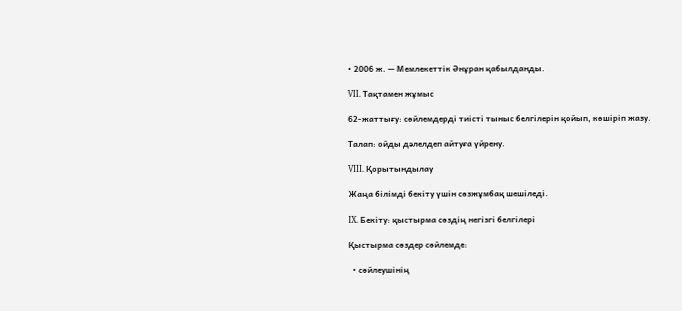• 2006 ж. — Мемлекеттік Әнұран қабылданды.

VII. Тақтамен жұмыс

62-жаттығу: сөйлемдерді тиісті тыныс белгілерін қойып, көшіріп жазу.

Талап: ойды дәлелдеп айтуға үйрену.

VIII. Қорытындылау

Жаңа білімді бекіту үшін сөзжұмбақ шешіледі.

IX. Бекіту: қыстырма сөздің негізгі белгілері

Қыстырма сөздер сөйлемде:

  • сөйлеушінің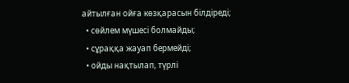айтылған ойға көзқарасын білдіреді;
  • сөйлем мүшесі болмайды;
  • сұраққа жауап бермейді;
  • ойды нақтылап, түрлі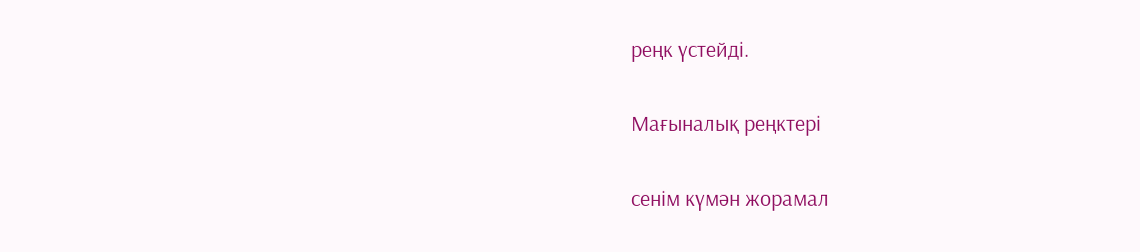реңк үстейді.

Мағыналық реңктері

сенім күмән жорамал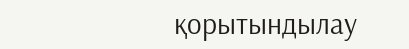қорытындылау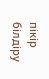пікір білдіру